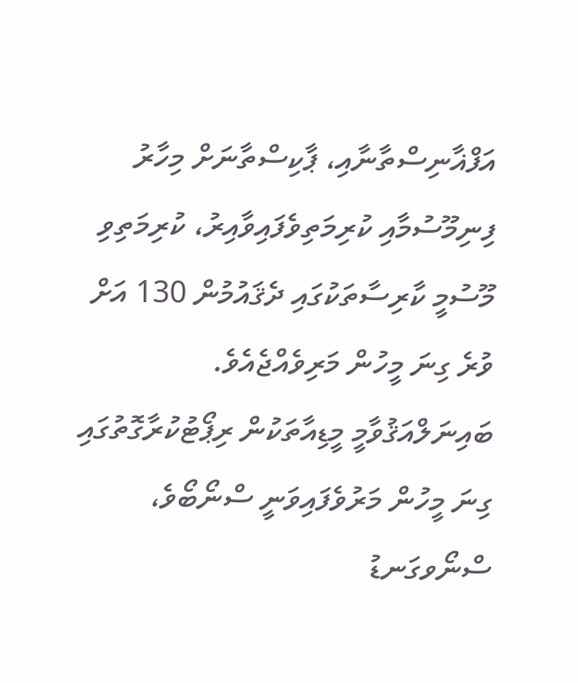އަފްޣާނިސްތާނާއި، ޕާކިސްތާނަށް މިހާރު ފިނިމޫސުމާއި ކުރިމަތިވެފައިވާއިރު، ކުރިމަތިވި މޫސުމީ ކާރިސާތަކުގައި ދެޤައުމުން 130 އަށް ވުރެ ގިނަ މީހުން މަރިވެއްޖެއެވެ.
ބައިނަލްއަޤުވާމީ މީޑިއާތަކުން ރިޕޯޓުކުރާގޮތުގައި ގިނަ މީހުން މަރުވެފައިވަނީ ސްނޯބޯވެ، ސްނޯވގަނޑު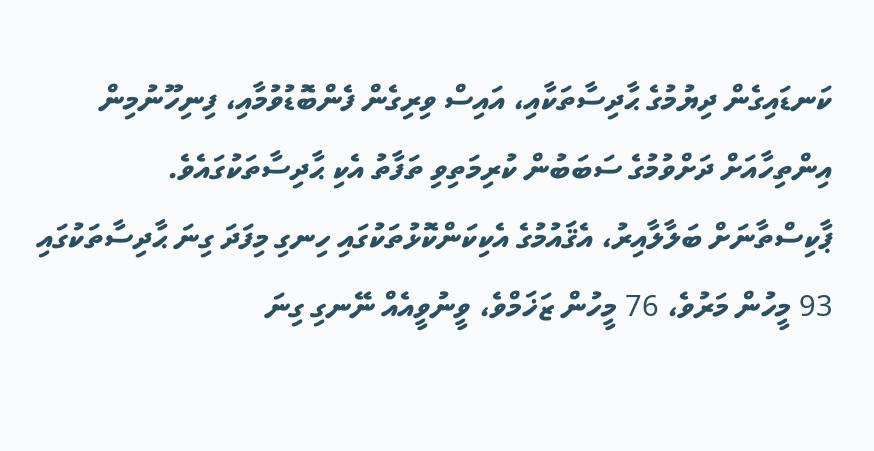ކަނޑައިގެން ދިޔުމުގެ ޙާދިސާތަކާއި، އައިސް ވިރިގެން ފެންބޮޑުވުމާއި، ފިނިހޫނުމިން އިންތިހާއަށް ދަށްވުމުގެ ސަބަބުން ކުރިމަތިވި ތަފާތު އެކި ޙާދިސާތަކުގައެވެ.
ޕާކިސްތާނަށް ބަލާލާއިރު، އެޤައުމުގެ އެކިކަންކޮޅުތަކުގައި ހިނގި މިފަދަ ގިނަ ޙާދިސާތަކުގައި 93 މީހުން މަރުވެ، 76 މީހުން ޒަޚަމްވެ، ވީނުވީއެއް ނޭނގި ގިނަ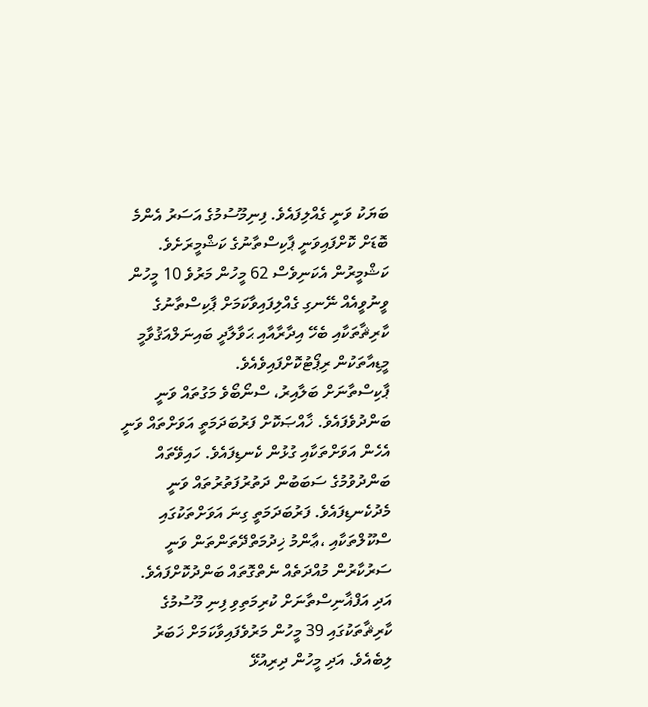ބަޔަކު ވަނީ ގެއްލިފައެވެ. ފިނިމޫސުމުގެ އަސަރު އެންމެ ބޮޑަށް ކޮށްފައިވަނީ ޕާކިސްތާނުގެ ކަޝްމީރަށެވެ. ކަޝްމީރުން އެކަނިވެސް 62 މީހުން މަރުވެ 10 މީހުން ވީނުވީއެއް ނޭނގި ގެއްލިފައިވާކަމަށް ޕާކިސްތާނުގެ ކާރިޘާތަކާއި ބެހޭ އިދާރާއާއި ޙަވާލާދީ ބައިނަލްއަޤުވާމީ މީޑިއާތަކުން ރިޕޯޓުކޮށްފައިވެއެވެ.
ޕާކިސްތާނަށް ބަލާއިރު، ސްނޯބޯވެ މަގުތައް ވަނީ ބަންދުވެފައެވެ. ޚާއްޞަކޮށް ފަރުބަދަމަތީ އަވަށްތައް ވަނީ އެހެން އަވަށްތަކާއި ގުޅުން ކެނޑިފައެވެ. ހައިވޭތައް ބަންދުވުމުގެ ސަބަބުން ދަތުރުފަތުރުތައް ވަނީ މެދުކެނޑިފައެވެ. ފަރުބަދަމަތީ ގިނަ އަވަށްތަކުގައި ސްކޫލްތަކާއި ،ޢާންމު ޚިދުމަތްދޭތަންތަން ވަނީ ސަރުކާރުން މުއްދަތެއް ނެތްގޮތައް ބަންދުކޮށްފައެވެ.
އަދި އަފްޣާނިސްތާނަށް ކުރިމަތިވި ފިނި މޫސުމުގެ ކާރިޘާތަކުގައި 39 މީހުން މަރުވެފައިވާކަމަށް ޚަބަރު ލިބެއެވެ. އަދި މީހުން ދިރިއުޅޭ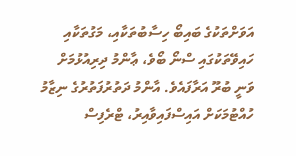އަވަށްތަކުގެ ބައިބޯ ހިސާބުތަކާއި، މަގުތަކާއި ހައިވޭތަކުގައި ސްނޯ ބޯވެ، ޢާންމު ދިރިއުޅުމަށް ވަނީ ބުރޫ އަރާފައެވެ. އާންމު ދަތުރުފަތުރުގެ ނިޒާމު ހުއްޓުމަކަށް އައިސްފައިވާއިރު، ޓްރެފިސް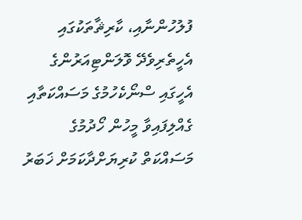ފުލުހުންނާއި، ކާރިޘާތަކުގައި އެހީތެރިވެދޭ ވޮލަންޓިއަރުންގެ އެހީގައި ސްނޯކެހުމުގެ މަސައްކަތާއި ގެއްލިފައިވާ މީހުން ހޯދުމުގެ މަސައްކަތް ކުރިޔަށްދާކަމަށް ޚަބަރު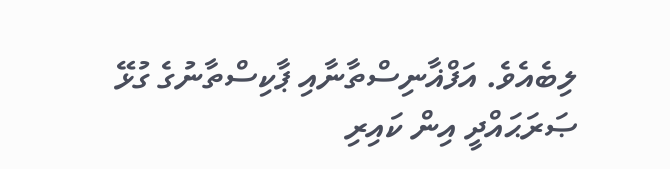ލިބެއެވެ. އަފްޣާނިސްތާނާއި ޕާކިސްތާނުގެ ގުޅޭ ޞަރަޙައްދީ އިން ކައިރި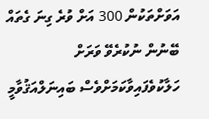އަވަށްތަކުން 300 އަށް ވުރެ ގިނަ ގެތައް ބޭނުން ނުކުރެވޭ ވަރަށް ހަލާކުވެފައިވާކަމަށްވެސް ބައިނަލްއަޤުވާމީ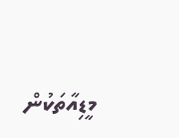މީޑިއާތަކުން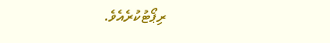ރިޕޯޓުކުރެއެވެ.